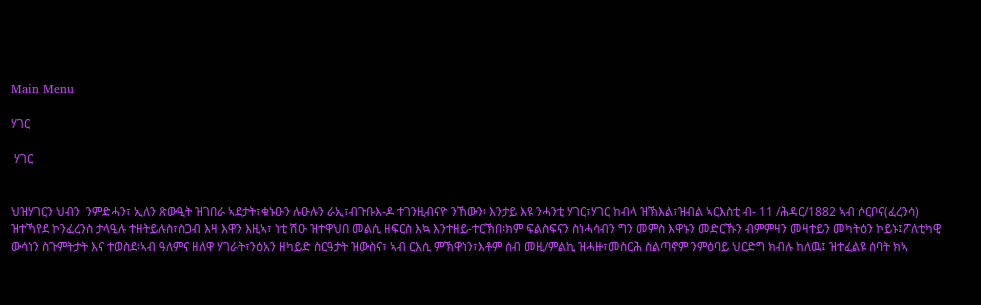Main Menu

ሃገር

 ሃገር


ህዝሃገርን ህብን  ንምድሓን፣ ኢለን ጽውዒት ዝገበራ ኣደታት፣ቁኑዑን ሉዑሉን ራኢ፣ብጉቡእ-ዶ ተገንዚብናዮ ንኸውን፡ እንታይ እዩ ንሓንቲ ሃገር፣ሃገር ከብላ ዝኽእል፣ዝብል ኣርእስቲ ብ- 11 /ሕዳር/1882 ኣብ ሶርቦና(ፈረንሳ) ዝተኻየደ ኮንፈረንስ ታላዒሉ ተዘትይሉስ፣ስጋብ እዛ እዋን እዚኣ፣ ነቲ ሽዑ ዝተዋህበ መልሲ ዘፍርስ እኳ እንተዘይ-ተርኽበ፡ክም ፍልስፍናን ስነሓሳብን ግን መምስ እዋኑን መድርኹን ብምምዛን መዛተይን መካትዕን ኮይኑ፤ፖለቲካዊ ውሳነን ስጉምትታት እና ተወስደ፡ኣብ ዓለምና ዘለዋ ሃገራት፣ንዕአን ዘካይድ ስርዓታት ዝውስና፣ ኣብ ርእሲ ምኽዋነን፣እቶም ሰብ መዚ/ምልኪ ዝሓዙ፣መስርሕ ስልጣኖም ንምዕባይ ህርድግ ክብሉ ከለዉ፤ ዝተፈልዩ ሰባት ክኣ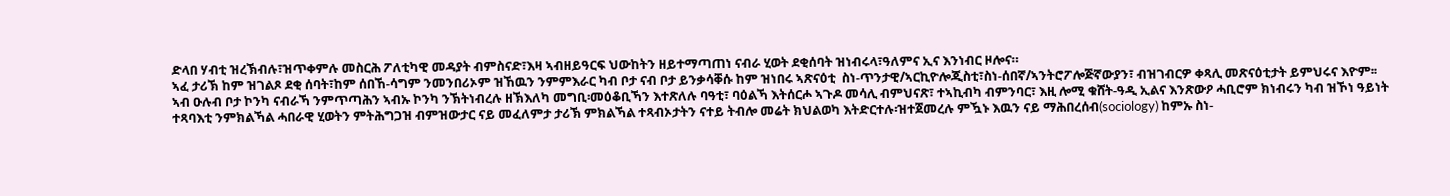ድላበ ሃብቲ ዝረኽብሉ፣ዝጥቀምሉ መስርሕ ፖለቲካዊ መዳያት ብምስናድ፣እዛ ኣብዘይዓርፍ ህውከትን ዘይተማጣጠነ ናብራ ሂወት ደቂሰባት ዝነብሩላ፣ዓለምና ኢና እንነብር ዞሎና።
ኣፈ ታሪኽ ከም ዝገልጾ ደቂ ሰባት፣ከም ሰበኸ-ሳግም ንመንበሪኦም ዝኸዉን ንምምእራር ካብ ቦታ ናብ ቦታ ይንቃሳቐሱ ከም ዝነበሩ ኣጽናዕቲ  ስነ-ጥንታዊ/ኣርኪዮሎጂስቲ፣ስነ-ሰበኛ/ኣንትሮፖሎጅኛውያን፣ ብዝገብርዎ ቀጻሊ መጽናዕቲታት ይምህሩና እዮም፡፡
ኣብ ዑሉብ ቦታ ኮንካ ናብራኻ ንምጥጣሕን ኣብኡ ኮንካ ንኽትነብረሉ ዘኽእለካ መግቢ፡መዕቆቢኻን እተጽለሉ ባዓቲ፣ ባዕልኻ እትሰርሖ ኣጉዶ መሳሊ ብምህናጽ፣ ተኣኪብካ ብምንባር፣ እዚ ሎሚ ቁሸት-ዓዲ ኢልና እንጽውዖ ሓቢሮም ክነብሩን ካብ ዝኾነ ዓይነት ተጻባእቲ ንምክልኻል ሓበራዊ ሂወትን ምትሕግጋዝ ብምዝውታር ናይ መፈለምታ ታሪኽ ምክልኻል ተጻብኦታትን ናተይ ትብሎ መሬት ክህልወካ እትድርተሉ፡ዝተጀመረሉ ምዃኑ እዉን ናይ ማሕበረሰብ(sociology) ከምኡ ስነ-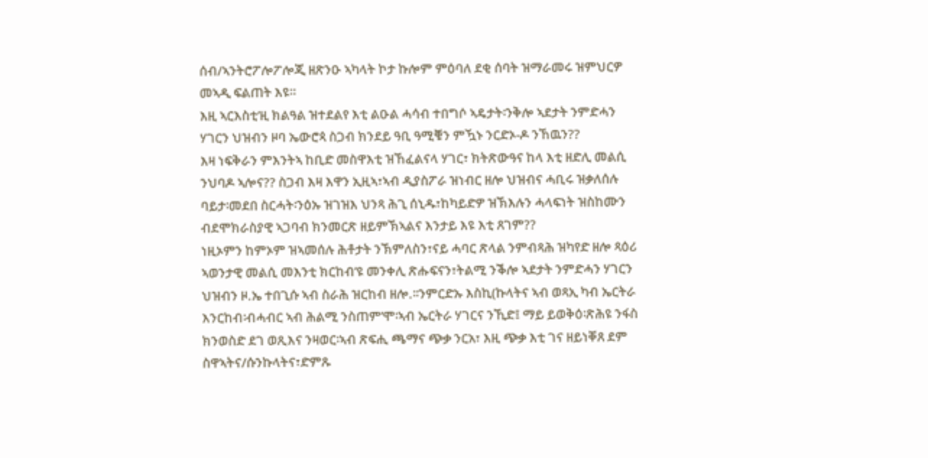ሰብ/ኣንትሮፖሎፖሎጂ ዘጽንዑ ኣካላት ኮታ ኩሎም ምዕባለ ደቂ ሰባት ዝማራመሩ ዝምህርዎ መኣዲ ፍልጠት እዩ።
እዚ ኣርእስቲ’ዚ ክልዓል ዝተደልየ እቲ ልዑል ሓሳብ ተበግሶ ኣዴታት፡ንቅሎ ኣደታት ንምድሓን ሃገርን ህዝብን ዞባ ኤውሮጳ ስጋብ ክንደይ ዓቢ ዓሚቑን ምዃኑ ንርድኦ-ዶ ንኸዉን??
እዛ ነፍቅራን ምእንትኣ ከቢድ መስዋእቲ ዝኸፈልናላ ሃገር፣ ክትጽውዓና ከላ እቲ ዘድሊ መልሲ ንህባዶ ኣሎና?? ስጋብ እዛ እዋን ኢዚኣ፣ኣብ ዲያስፖራ ዝነብር ዘሎ ህዝብና ሓቢሩ ዝቃለሰሉ ባይታ፡መደበ ስርሓት፡ንዕኡ ዝገዝእ ህንጻ ሕጊ ሰኒዱ፣ከካይድዎ ዝኽእሉን ሓላፍነት ዝስከሙን ብደሞክራስያዊ ኣጋባብ ክንመርጽ ዘይምኽኣልና እንታይ እዩ እቲ ጸገም??
ነዚኦምን ከምኦም ዝኣመሰሉ ሕቶታት ንኽምለስን፣ናይ ሓባር ጽላል ንምብጻሕ ዝካየድ ዘሎ ጻዕሪ ኣወንታዊ መልሲ መእንቲ ክርከብ’ዩ መንቀሊ ጽሑፍናን፣ትልሚ ንቕሎ ኣደታት ንምድሓን ሃገርን ህዝብን ዞ.ኤ ተበጊሱ ኣብ ስራሕ ዝርከብ ዘሎ.፡፡ንምርድኡ እስኪ(ኩላትና ኣብ ወጻኢ ካብ ኤርትራ እንርከብ፡ብሓብር ኣብ ሕልሚ ንስጠም’ሞ፡ኣብ ኤርትራ ሃገርና ንኺድ፤ ማይ ይወቅዕ፡ጽሕዩ ንፋስ ክንወስድ ደገ ወጺእና ንዛወር፡ኣብ ጽፍሒ ጫማና ጭቃ ንርአ፣ እዚ ጭቃ እቲ ገና ዘይነቐጸ ደም ስዋኣትና/ሱንኩላትና፣ድምጹ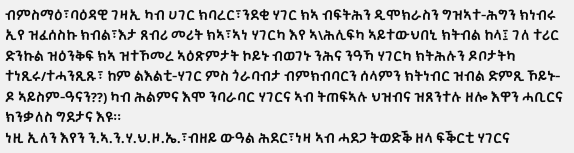ብምስማዕ፣ባዕዳዊ ገዛኢ ካብ ሀገር ክባረር፣ንደቂ ሃገር ክኣ ብፍትሕን ዲሞክራስን ግዝኣተ-ሕግን ክነብሩ ኢየ ዝፈሰስኩ ክብል፣እታ ጸብሪ መሪት ክኣ፣ኣነ ሃገርካ እየ ኣ\ሕሊፍካ ኣይተውህበኒ ክትብል ከላ፤ ገለ ተሪር ድንኩል ዝዕንቅፍ ክኣ ዝተኾመረ ኣዕጽምታት ኮይኑ ብወገኑ ንሕና ንዓኻ ሃገርካ ክትሕሉን ዶቦታትካ ተነጺሩ/ተሓንጺጹ፣ ከም ልእልቲ-ሃገር ምስ ጎራባብታ ብምክብባርን ሰላምን ክትነብር ዝብል ድምጺ ኾይኑ-ዶ ኣይስም-ዓናን??) ካብ ሕልምና እሞ ንባራባር ሃገርና ኣብ ትጠፍኣሉ ህዝብና ዝጸንተሉ ዘሎ እዋን ሓቢርና ክንቃለስ ግደታና እዩ፡፡
ነዚ ኢለን እየን ን.ኣ.ን.ሃ.ህ.ዞ.ኤ.፣ብዘይ ውዓል ሕደር፣ነዛ ኣብ ሓደጋ ትወድቕ ዘላ ፍቕርቲ ሃገርና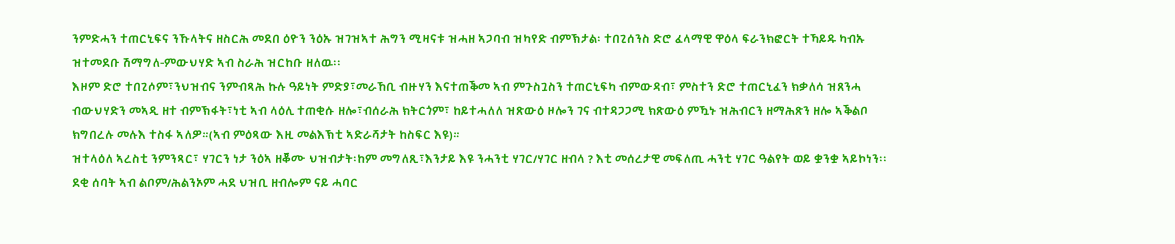ንምድሓን ተጠርኒፍና ንኹላትና ዘስርሕ መደበ ዕዮን ንዕኡ ዝገዝኣተ ሕግን ሚዛናቱ ዝሓዘ ኣጋባብ ዝካየድ ብምኽታል፡ ተበጊሰንስ ድሮ ፈላማዊ ዋዕላ ፍራንክፎርት ተኻይዱ ካብኡ ዝተመደቡ ሽማግለ-ምውህሃድ ኣብ ስራሕ ዝርከቡ ዘለዉ፡፡
እዞም ድሮ ተበጊሶም፣ንህዝብና ንምብጻሕ ኩሉ ዓይነት ምድያ፣መራኸቢ ብዙሃን እናተጠቕመ ኣብ ምጉስጓስን ተጠርኒፍካ ብምውዳብ፣ ምስተን ድሮ ተጠርኒፈን ክቃለሳ ዝጸንሓ ብውህሃድን መኣዲ ዘተ ብምኽፋት፣ነቲ ኣብ ላዕሊ ተጠቂሱ ዘሎ፣ብሰራሕ ክትርጎም፣ ከይተሓለለ ዝጽውዕ ዞሎን ገና ብተዳጋጋሚ ክጽውዕ ምዃኑ ዝሕብርን ዘማሕጽን ዘሎ ኣቕልቦ ክግበረሉ መሉእ ተስፋ ኣለዎ።(ኣብ ምዕጻው እዚ መልእኽቲ ኣድራሻታት ከስፍር እዩ)።
ዝተላዕለ ኣረስቲ ንምንጻር፣ ሃገርን ነታ ንዕኣ ዘቖሙ ህዝብታት፡ከም መግለጺ፣እንታይ እዩ ንሓንቲ ሃገር/ሃገር ዘብላ ? እቲ መሰረታዊ መፍለጢ ሓንቲ ሃገር ዓልየት ወይ ቋንቋ ኣይኮነን፡፡ ደቂ ሰባት ኣብ ልቦም/ሕልንኦም ሓደ ህዝቢ ዘብሎም ናይ ሓባር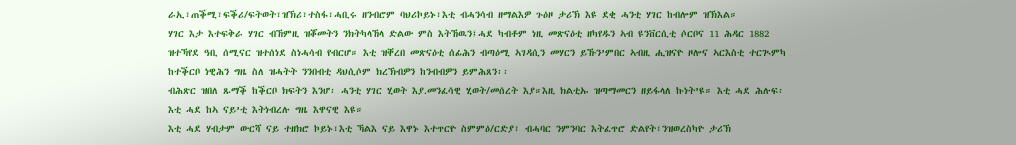ራኢ፣ጠቕሚ፣ፍቕሪ/ፍትወት፣ዝኽሪ፣ተስፋ፣ሓቢሩ ዘንብሮም ባህሪኮይኑ፣እቲ ብሓንሳብ ዘማልእዎ ጉዕዞ ታሪኽ እዩ ደቂ ሓንቲ ሃገር ከብሎም ዝኽእል።
ሃገር እታ እተፍቅራ ሃገር ብኸምዚ ዝቖመትን ንክትካላኸላ ድልው ምስ እትኸዉን፤ሓደ ካብቶም ነዚ መጽናዕቲ ዘካየዱን ኣብ ዩንቨርሲቲ ሶርቦና 11 ሕዳር 1882 ዝተኻየደ ዓቢ ሰሚናር ዝተሰነደ ስነሓሳብ የብርሆ። እቲ ዝቐረበ መጽናዕቲ ሰፊሕን ብጣዕሚ ኣገዳሲን መሃርን ይኹን’ምበር ኣብዚ ሒዝናዮ ዞሎና ኣርእስቲ ተርጒምካ ከተቕርቦ ነዊሕን ግዜ ስለ ዝሓትት ንንበብቲ ዳህሲሶም ክረኽብዎን ከንብብዎን ይምሕጸን፡፡
ብሕጽር ዝበለ ጹማቕ ከቕርቦ ክፍትን እንሆ፡ ሓንቲ ሃገር ሂወት እያ.መንፈሳዊ ሂወት/መሰረት እያ።እዚ ክልቲኡ ዝጣማመርን ዘይፋላለ ኩነት’ዩ። እቲ ሓደ ሕሉፍ፡ እቲ ሓደ ከኣ ናይ’ቲ እትነብረሉ ግዜ እዋናዊ እዩ።
እቲ ሓደ ሃብታም ውርሻ ናይ ተዘክሮ ኮይኑ፣እቲ ኻልእ ናይ እዋኑ እተጥርዮ ስምምዕ/ርድያ፣ ብሓባር ንምንባር እትፈጥሮ ድልየት፣ንዝወረስካዮ ታሪኽ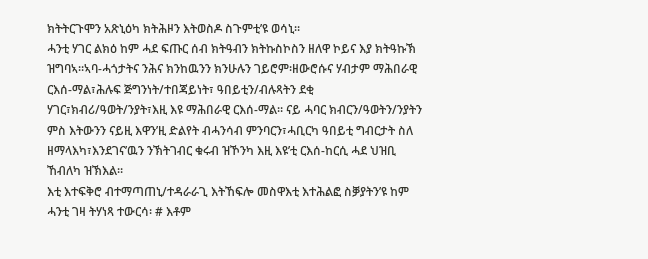ክትትርጉሞን አጽኒዕካ ክትሕዞን እትወስዶ ስጉምቲ’ዩ ወሳኒ፡፡
ሓንቲ ሃገር ልክዕ ከም ሓደ ፍጡር ሰብ ክትዓብን ክትኩስኮስን ዘለዋ ኮይና እያ ክትዓኩኽ ዝግባኣ።ኣባ-ሓጎታትና ንሕና ክንከዉንን ክንሁሉን ገይሮም፡ዘውሮሱና ሃብታም ማሕበራዊ ርእሰ-ማል፣ሕሉፍ ጅግንነት/ተበጃይነት፣ ዓበይቲን/ብሉጻትን ደቂ ሃገር፣ክብሪ/ዓወት/ንያት፣እዚ እዩ ማሕበራዊ ርእሰ-ማል። ናይ ሓባር ክብርን/ዓወትን/ንያትን ምስ እትውንን ናይዚ እዋን’ዚ ድልየት ብሓንሳብ ምንባርን፣ሓቢርካ ዓበይቲ ግብርታት ስለ ዘማላእካ፣እንደገና’ዉን ንኽትገብር ቁሩብ ዝኾንካ እዚ እዩ’ቲ ርእሰ-ከርሲ ሓደ ህዝቢ ኸብለካ ዝኽእል።
እቲ እተፍቅሮ ብተማጣጠኒ/ተዳራራጊ እትኸፍሎ መስዋእቲ እተሕልፎ ስቓያትን’ዩ ከም ሓንቲ ገዛ ትሃነጻ ተውርሳ፡ # እቶም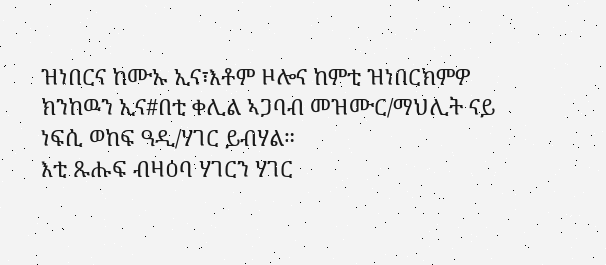ዝነበርና ከሙኡ ኢና፣እቶም ዞሎና ከምቲ ዝነበርክምዎ ክንከዉን ኢና#በቲ ቀሊል ኣጋባብ መዝሙር/ማህሊት ናይ ነፍሲ ወከፍ ዓዲ/ሃገር ይብሃል።
እቲ ጹሑፍ ብዛዕባ ሃገርን ሃገር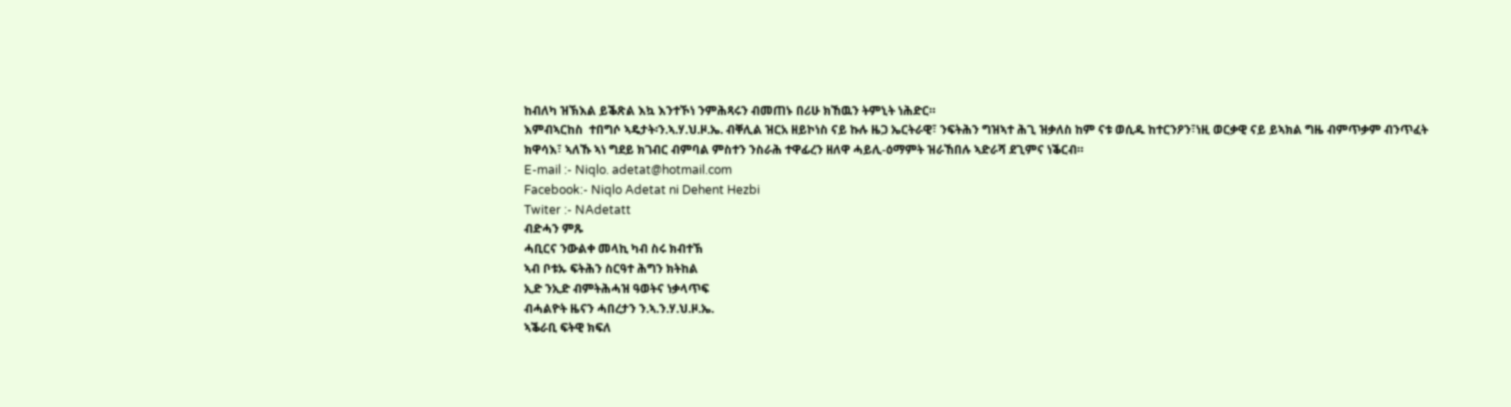ከብለካ ዝኽእል ይቕጽል እኳ እንተኾነ ንምሕጻሩን ብመጠኑ በሪሁ ክኸዉን ትምኒት ነሕድር።
እምብኣርከስ  ተበግሶ ኣዴታት፡ን.ኣ.ሃ.ህ.ዞ.ኤ. ብቐሊል ዝርአ ዘይኮነስ ናይ ኩሉ ዜጋ ኤርትራዊ፣ ንፍትሕን ግዝኣተ ሕጊ ዝቃለስ ከም ናቱ ወሲዱ ከተርንዖን፣ነዚ ወርቃዊ ናይ ይኣክል ግዜ ብምጥቃም ብንጥፈት ክዋሳእ፣ ኣለኹ ኣነ ግደይ ክገብር ብምባል ምስተን ንስራሕ ተዋፊረን ዘለዋ ሓይሊ-ዕማምት ዝራኸበሉ ኣድራሻ ደጊምና ነቕርብ።
E-mail :- Niqlo. adetat@hotmail.com
Facebook:- Niqlo Adetat ni Dehent Hezbi
Twiter :- NAdetatt
ብድሓን ምጹ
ሓቢርና ንውልቀ መላኪ ካብ ስሩ ክብተኽ
ኣብ ቦቱኡ ፍትሕን ስርዓተ ሕግን ክትከል
ኢድ ንኢድ ብምትሕሓዝ ዓወትና ነቃላጥፍ
ብሓልዮት ዜናን ሓበረታን ን.ኣ.ን.ሃ.ህ.ዞ.ኤ.
ኣቕራቢ ፍትዊ ክፍለ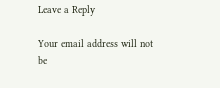Leave a Reply

Your email address will not be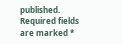published. Required fields are marked *